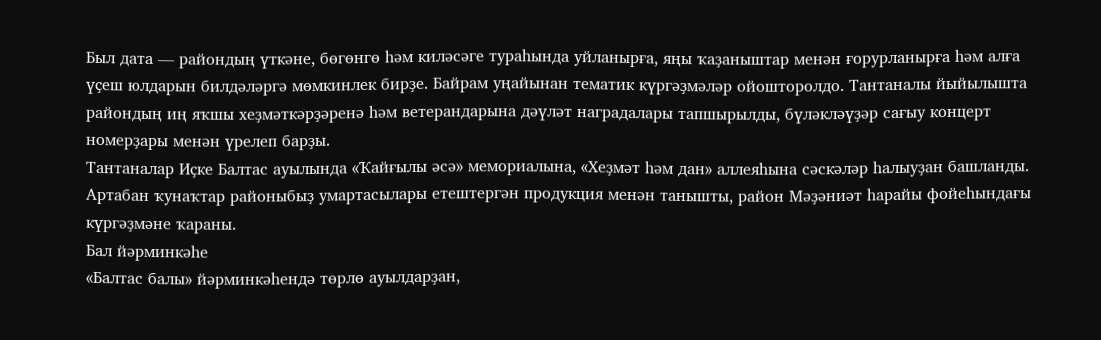Был дата — райондың үткәне, бөгөнгө һәм киләсәге тураһында уйланырға, яңы ҡаҙаныштар менән ғорурланырға һәм алға үҫеш юлдарын билдәләргә мөмкинлек бирҙе. Байрам уңайынан тематик күргәҙмәләр ойошторолдо. Тантаналы йыйылышта райондың иң яҡшы хеҙмәткәрҙәренә һәм ветерандарына дәүләт наградалары тапшырылды, бүләкләүҙәр сағыу концерт номерҙары менән үрелеп барҙы.
Тантаналар Иҫке Балтас ауылында «Ҡайғылы әсә» мемориалына, «Хеҙмәт һәм дан» аллеяһына сәскәләр һалыуҙан башланды. Артабан ҡунаҡтар районыбыҙ умартасылары етештергән продукция менән танышты, район Мәҙәниәт һарайы фойеһындағы күргәҙмәне ҡараны.
Бал йәрминкәһе
«Балтас балы» йәрминкәһендә төрлө ауылдарҙан,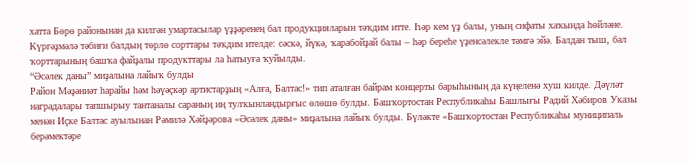хатта Бөрө районынан да килгән умартасылар үҙҙәренең бал продукцияларын тәҡдим итте. Һәр кем үҙ балы, уның сифаты хаҡында һөйләне. Күргәҙмәлә тәбиғи балдың төрлө сорттары тәҡдим ителде: сәскә, йүкә, ҡарабойҙай балы – һәр береһе үҙенсәлекле тәмгә эйә. Балдан тыш, бал ҡорттарының башҡа файҙалы продукттары ла һатыуға ҡуйылды.
“Әсәлек даны” миҙалына лайыҡ булды
Район Мәҙәниәт һарайы һәм һәүәҫкәр артистарҙың «Алға, Балтас!» тип аталған байрам концерты барыһының да күңеленә хуш килде. Дәүләт наградалары тапшырыу тантаналы сараның иң тулҡынландырғыс өлөшө булды. Башҡортостан Республикаһы Башлығы Радий Хәбиров Указы менән Иҫке Балтас ауылынан Рәмилә Хәйҙәрова «Әсәлек даны» миҙалына лайыҡ булды. Бүләкте «Башҡортостан Республикаһы муниципаль берәмектәре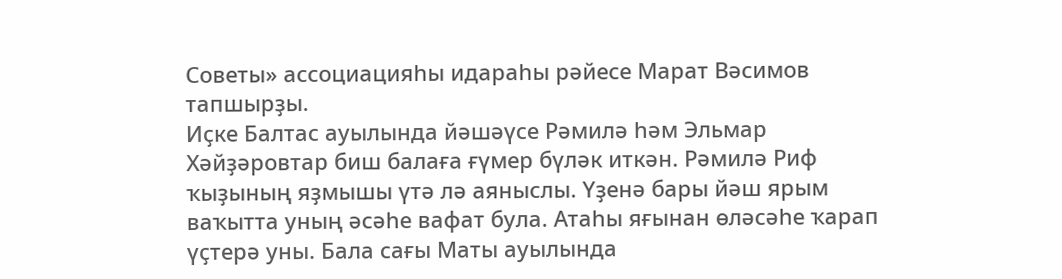Советы» ассоциацияһы идараһы рәйесе Марат Вәсимов тапшырҙы.
Иҫке Балтас ауылында йәшәүсе Рәмилә һәм Эльмар Хәйҙәровтар биш балаға ғүмер бүләк иткән. Рәмилә Риф ҡыҙының яҙмышы үтә лә аяныслы. Үҙенә бары йәш ярым ваҡытта уның әсәһе вафат була. Атаһы яғынан өләсәһе ҡарап үҫтерә уны. Бала сағы Маты ауылында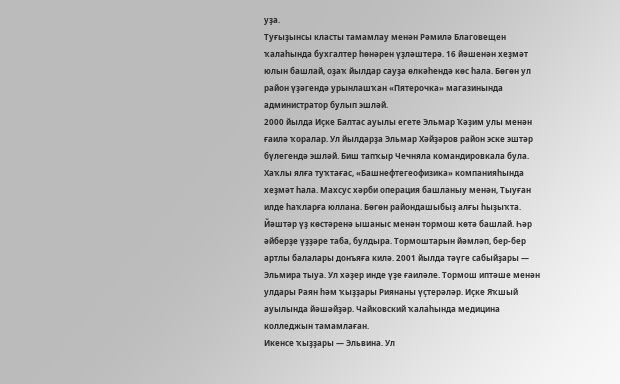уҙа.
Туғыҙынсы класты тамамлау менән Рәмилә Благовещен ҡалаһында бухгалтер һөнәрен үҙләштерә. 16 йәшенән хеҙмәт юлын башлай, оҙаҡ йылдар сауҙа өлкәһендә көс һала. Бөгөн ул район үҙәгендә урынлашҡан «Пятерочка» магазинында администратор булып эшләй.
2000 йылда Иҫке Балтас ауылы егете Эльмар Ҡәҙим улы менән ғаилә ҡоралар. Ул йылдарҙа Эльмар Хәйҙәров район эске эштәр бүлегендә эшләй. Биш тапҡыр Чечняла командировкала була. Хаҡлы ялға туҡтағас, «Башнефтегеофизика» компанияһында хеҙмәт һала. Махсус хәрби операция башланыу менән, Тыуған илде һаҡларға юллана. Бөгөн райондашыбыҙ алғы һыҙыҡта.
Йәштәр үҙ көстәренә ышаныс менән тормош көтә башлай. Һәр әйберҙе үҙҙәре таба, булдыра. Тормоштарын йәмләп, бер-бер артлы балалары донъяға килә. 2001 йылда тәүге сабыйҙары — Эльмира тыуа. Ул хәҙер инде үҙе ғаиләле. Тормош иптәше менән улдары Раян һәм ҡыҙҙары Риянаны үҫтерәләр. Иҫке Яҡшый ауылында йәшәйҙәр. Чайковский ҡалаһында медицина колледжын тамамлаған.
Икенсе ҡыҙҙары — Эльвина. Ул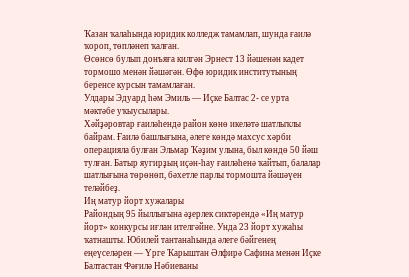Ҡазан ҡалаһында юридик колледж тамамлап, шунда ғаилә ҡороп, төпләнеп ҡалған.
Өсөнсө булып донъяға килгән Эрнест 13 йәшенән кадет тормошо менән йәшәгән. Өфө юридик институтының беренсе курсын тамамлаған.
Улдары Эдуард һәм Эмиль — Иҫке Балтас 2- се урта мәктәбе уҡыусылары.
Хәйҙәровтар ғаиләһендә район көнө икеләтә шатлыҡлы байрам. Ғаилә башлығына, әлеге көндә махсус хәрби операцияла булған Эльмар Ҡәҙим улына, был көндө 50 йәш тулған. Батыр яугирҙың иҫән-һау ғаиләһенә ҡайтып, балалар шатлығына төрөнөп, бәхетле парлы тормошта йәшәүен теләйбеҙ.
Иң матур йорт хужалары
Райондың 95 йыллығына әҙерлек сиктәрендә «Иң матур йорт» конкурсы иғлан ителгәйне. Унда 23 йорт хужаһы ҡатнашты. Юбилей тантанаһында әлеге бәйгенең еңеүселәрен — Үрге Ҡарыштан Әлфирә Сафина менән Иҫке Балтастан Фәғилә Нәбиеваны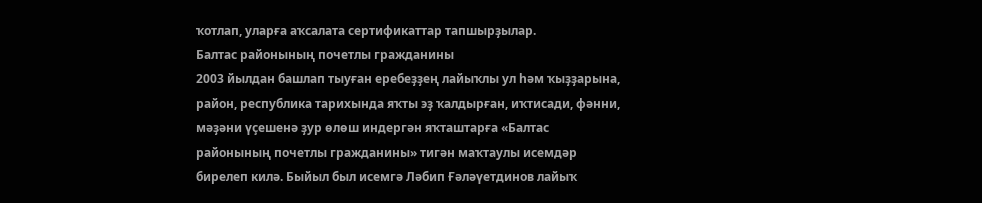ҡотлап, уларға аҡсалата сертификаттар тапшырҙылар.
Балтас районының почетлы гражданины
2003 йылдан башлап тыуған еребеҙҙең лайыҡлы ул һәм ҡыҙҙарына, район, республика тарихында яҡты эҙ ҡалдырған, иҡтисади, фәнни, мәҙәни үҫешенә ҙур өлөш индергән яҡташтарға «Балтас районының почетлы гражданины» тигән маҡтаулы исемдәр бирелеп килә. Быйыл был исемгә Ләбип Ғәләүетдинов лайыҡ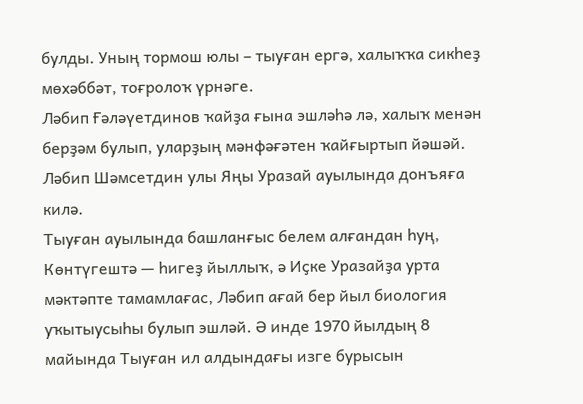булды. Уның тормош юлы – тыуған ергә, халыҡҡа сикһеҙ мөхәббәт, тоғролоҡ үрнәге.
Ләбип Ғәләүетдинов ҡайҙа ғына эшләһә лә, халыҡ менән берҙәм булып, уларҙың мәнфәғәтен ҡайғыртып йәшәй.
Ләбип Шәмсетдин улы Яңы Уразай ауылында донъяға килә.
Тыуған ауылында башланғыс белем алғандан һуң, Көнтүгештә — һигеҙ йыллыҡ, ә Иҫке Уразайҙа урта мәктәпте тамамлағас, Ләбип ағай бер йыл биология уҡытыусыһы булып эшләй. Ә инде 1970 йылдың 8 майында Тыуған ил алдындағы изге бурысын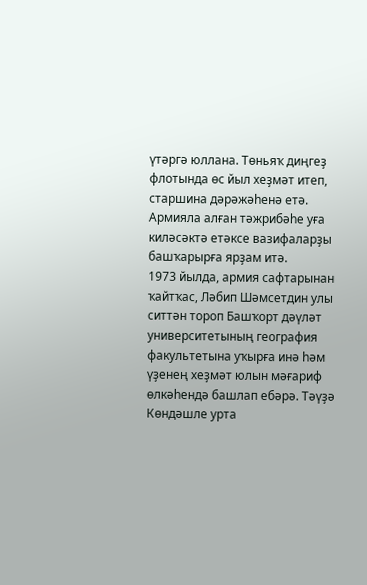үтәргә юллана. Төньяҡ диңгеҙ флотында өс йыл хеҙмәт итеп, старшина дәрәжәһенә етә. Армияла алған тәжрибәһе уға киләсәктә етәксе вазифаларҙы башҡарырға ярҙам итә.
1973 йылда, армия сафтарынан ҡайтҡас, Ләбип Шәмсетдин улы ситтән тороп Башҡорт дәүләт университетының география факультетына уҡырға инә һәм үҙенең хеҙмәт юлын мәғариф өлкәһендә башлап ебәрә. Тәүҙә Көндәшле урта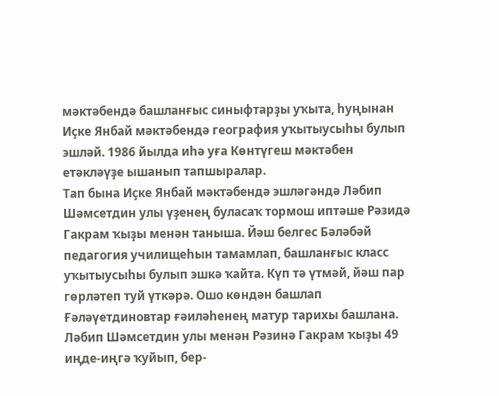мәктәбендә башланғыс синыфтарҙы уҡыта, һуңынан Иҫке Янбай мәктәбендә география уҡытыусыһы булып эшләй. 1986 йылда иһә уға Көнтүгеш мәктәбен етәкләүҙе ышанып тапшыралар.
Тап бына Иҫке Янбай мәктәбендә эшләгәндә Ләбип Шәмсетдин улы үҙенең буласаҡ тормош иптәше Рәзидә Гакрам ҡыҙы менән таныша. Йәш белгес Бәләбәй педагогия училищеһын тамамлап, башланғыс класс уҡытыусыһы булып эшкә ҡайта. Күп тә үтмәй, йәш пар гөрләтеп туй үткәрә. Ошо көндән башлап Ғәләүетдиновтар ғәиләһенең матур тарихы башлана.
Ләбип Шәмсетдин улы менән Рәзинә Гакрам ҡыҙы 49 иңде-иңгә ҡуйып, бер-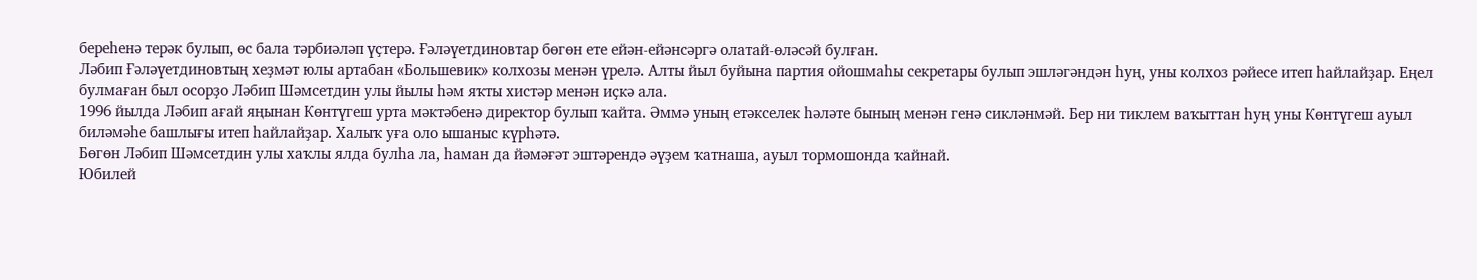береһенә терәк булып, өс бала тәрбиәләп үҫтерә. Ғәләүетдиновтар бөгөн ете ейән-ейәнсәргә олатай-өләсәй булған.
Ләбип Ғәләүетдиновтың хеҙмәт юлы артабан «Большевик» колхозы менән үрелә. Алты йыл буйына партия ойошмаһы секретары булып эшләгәндән һуң, уны колхоз рәйесе итеп һайлайҙар. Еңел булмаған был осорҙо Ләбип Шәмсетдин улы йылы һәм яҡты хистәр менән иҫкә ала.
1996 йылда Ләбип ағай яңынан Көнтүгеш урта мәктәбенә директор булып ҡайта. Әммә уның етәкселек һәләте бының менән генә сикләнмәй. Бер ни тиклем ваҡыттан һуң уны Көнтүгеш ауыл биләмәһе башлығы итеп һайлайҙар. Халыҡ уға оло ышаныс күрһәтә.
Бөгөн Ләбип Шәмсетдин улы хаҡлы ялда булһа ла, һаман да йәмәғәт эштәрендә әүҙем ҡатнаша, ауыл тормошонда ҡайнай.
Юбилей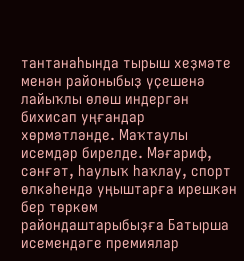тантанаһында тырыш хеҙмәте менән районыбыҙ үҫешенә лайыҡлы өлөш индергән бихисап уңғандар хөрмәтләнде. Маҡтаулы исемдәр бирелде. Мәғариф, сәнғәт, һаулыҡ һаҡлау, спорт өлкәһендә уңыштарға ирешкән бер төркөм райондаштарыбыҙға Батырша исемендәге премиялар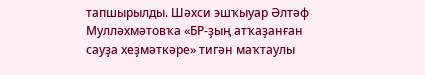тапшырылды. Шәхси эшҡыуар Әлтәф Мулләхмәтовҡа «БР-ҙың атҡаҙанған сауҙа хеҙмәткәре» тигән маҡтаулы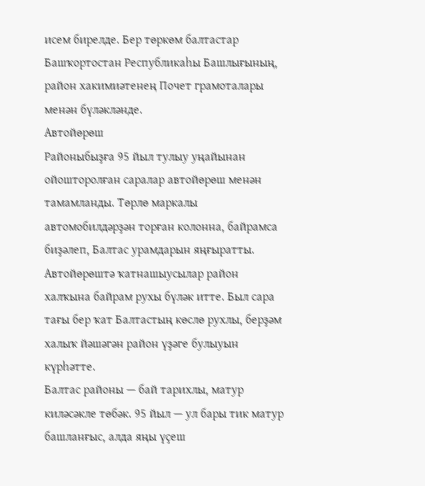исем бирелде. Бер төркөм балтастар Башҡортостан Республикаһы Башлығының, район хакимиәтенең Почет грамоталары менән бүләкләнде.
Автойөрөш
Районыбыҙға 95 йыл тулыу уңайынан ойошторолған саралар автойөрөш менән тамамланды. Төрлө маркалы автомобилдәрҙән торған колонна, байрамса биҙәлеп, Балтас урамдарын яңғыратты. Автойөрөштә ҡатнашыусылар район халҡына байрам рухы бүләк итте. Был сара тағы бер ҡат Балтастың көслө рухлы, берҙәм халыҡ йәшәгән район үҙәге булыуын күрһәтте.
Балтас районы — бай тарихлы, матур киләсәкле төбәк. 95 йыл — ул бары тик матур башланғыс, алда яңы үҫеш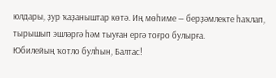юлдары, ҙур ҡаҙаныштар көтә. Иң мөһиме — берҙәмлекте һаҡлап, тырышып эшләргә һәм тыуған ергә тоғро булырға.
Юбилейың ҡотло булһын, Балтас!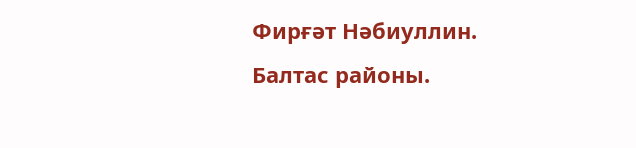Фирғәт Нәбиуллин.
Балтас районы.